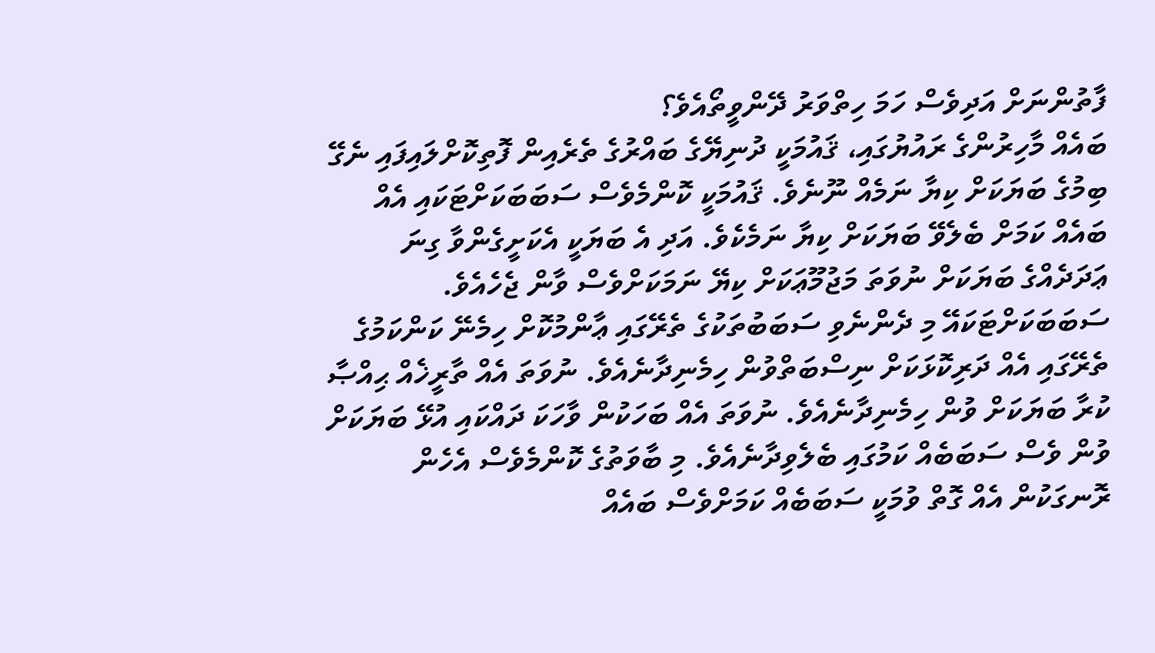ފާތުންނަށް އަދިވެސް ހަމަ ހިތްވަރު ދޭންވީތޯއެވެ؟
ބައެއް މާހިރުންގެ ރައުޔުގައި، ޤައުމަކީ ދުނިޔޭގެ ބައްރުގެ ތެރެއިން ފޮތިކޮށްލައިފައި ނެގޭ ބިމުގެ ބަޔަކަށް ކިޔާ ނަމެއް ނޫނެވެ. ޤައުމަކީ ކޮންމެވެސް ސަބަބަކަށްޓަކައި އެއް ބައެއް ކަމަށް ބެލެވޭ ބަޔަކަށް ކިޔާ ނަމެކެވެ. އަދި އެ ބަޔަކީ އެކަށީގެންވާ ގިނަ ޢަދަދެއްގެ ބަޔަކަށް ނުވަތަ މަޖުމޫޢަކަށް ކިޔޭ ނަމަކަށްވެސް ވާން ޖެހެއެވެ. ސަބަބަކަށްޓަކައޭ މި ދެންނެވި ސަބަބުތަކުގެ ތެރޭގައި ޢާންމުކޮށް ހިމެނޭ ކަންކަމުގެ ތެރޭގައި އެއް ދަރިކޮޅަކަށް ނިސްބަތްވުން ހިމެނިދާނެއެވެ. ނުވަތަ އެއް ތާރީޚެއް ޙިއްޞާ ކުރާ ބަޔަކަށް ވުން ހިމެނިދާނެއެވެ. ނުވަތަ އެއް ބަހަކުން ވާހަކަ ދައްކައި އުޅޭ ބަޔަކަށް ވުން ވެސް ސަބަބެއް ކަމުގައި ބެލެވިދާނެއެވެ. މި ބާވަތުގެ ކޮންމެވެސް އެހެން ރޮނގަކުން އެއް ގޮތް ވުމަކީ ސަބަބެއް ކަމަށްވެސް ބައެއް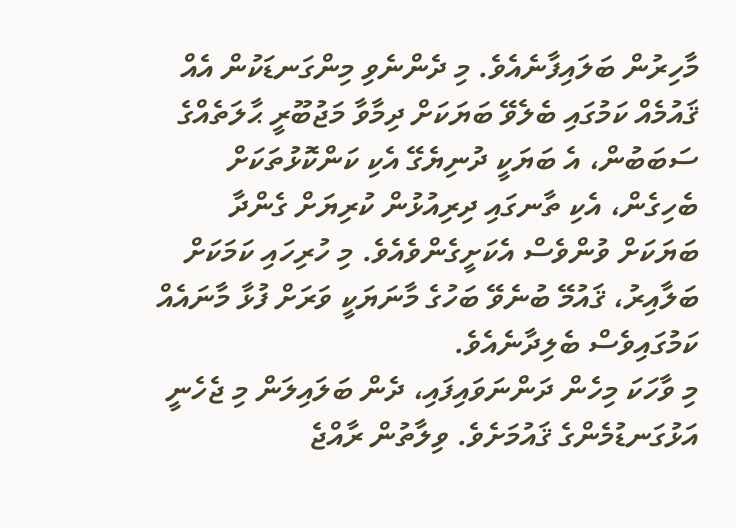މާހިރުން ބަލައިފާނެއެވެ. މި ދެންނެވި މިންގަނޑަކުން އެއް ޤައުމެއް ކަމުގައި ބެލެވޭ ބަޔަކަށް ދިމާވާ މަޖުބޫރީ ޙާލަތެއްގެ ސަބަބުން، އެ ބަޔަކީ ދުނިޔެގޭ އެކި ކަންކޮޅުތަކަށް ބެހިގެން، އެކި ތާނގައި ދިރިއުޅުން ކުރިޔަށް ގެންދާ ބަޔަކަށް ވުންވެސް އެކަށީގެންވެއެވެ. މި ހުރިހައި ކަމަކަށް ބަލާއިރު، ޤައުމޭ ބުނެވޭ ބަހުގެ މާނަޔަކީ ވަރަށް ފުޅާ މާނައެއް ކަމުގައިވެސް ބެލިދާނެއެވެ.
މި ވާހަކަ މިހެން ދަންނަވައިފައި، ދެން ބަލައިލަން މި ޖެހެނީ އަޅުގަނޑުމެންގެ ޤައުމަށެވެ. ވިލާތުން ރާއްޖެ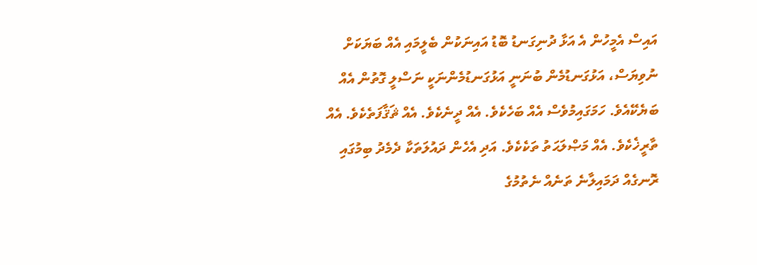އައިސް އެމީހުން އެ އަޅާ ދުނިގަނޑު ބޮޑު އައިނަކުން ބެލީމައި އެއް ބަޔަކަށް ނުވިޔަސް، އަޅުގަނޑުމެން ބުނަނީ އަޅުގަނޑުމެންނަކީ ނަސްލީ ގޮތުން އެއް ބަޔެކޭއެވެ. ހަމަގައިމުވެސް އެއް ބަހެކެވެ. އެއް ދީނެކެވެ. އެއް ޘަޤާފަތެކެވެ. އެއް ތާރީޚެކެވެ. އެއް މަޞްލަޙަތު ތަކެކެވެ. އަދި އެހެން ދައުލަތަކާ ދެމެދު ބިމުގައި ރޮނގެއް ދަމައިލާނެ ތަނެއް ނެތުމުގެ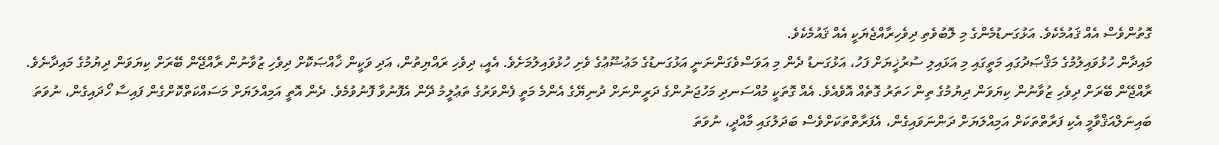ގޮތުންވެސް އެއް ޤައުމެކެވެ. އަޅުގަނޑުމެންގެ މި ލޮބުވެތި ދިވެހިރާއްޖެޔަކީ އެއް ޤައުމެކެވެ.
މައިދާން ހުޅުވައިލުމުގެ މަޤްޞަދުގައި މަތީގައި މި އަޅައިލި ސުރުޚީޔަށް ފަހު، އަޅުގަނޑު ދެން މި އަވަސްވެގަންނަނީ އަޅުގަނޑުގެ މަޢުޟޫޢުގެ ވެށި ހުޅުވައިލުމަށެވެ. އެއީ، ދިވެހި ރައްޔިތުން، އަދި ވަކީން ޚާއްޞަކޮށް ދިވެހި ޒުވާނުން ރާއްޖޭން ބޭރަށް ކިޔަވަން ދިޔުމުގެ މައިދާނެވެ.
ރާއްޖޭން ބޭރަށް ދިވެހި ޒުވާނުން ކިޔަވަން ދިޔުމުގެ ތިން ހަތަރު ގޮތެއް އޮވެއެވެ. އެއް ގޮތަކީ މުއްސަނދި މަހުޖަނުންގެ ދަރީންނަށް ދުނިޔޭގެ އެންމެ މަތީ ފެންވަރުގެ ތަޢުލީމު ދޭން އެފޮނުވާ ފޮނުވުމެވެ. ދެން އޮތީ އަމިއްލަޔަށް މަސައްކަތްކޮށްގެން ފައިސާ ހޯދައިގެން، ނުވަތަ ބައިނަލްއަޤްވާމީ އެކި ފަރާތްތަކަށް އަމިއްލަޔަށް ދަންނަވައިގެން، އެފަރާތްތަކަށްވެސް ބަދަލުގައި މާއްދީ، ނުވަތަ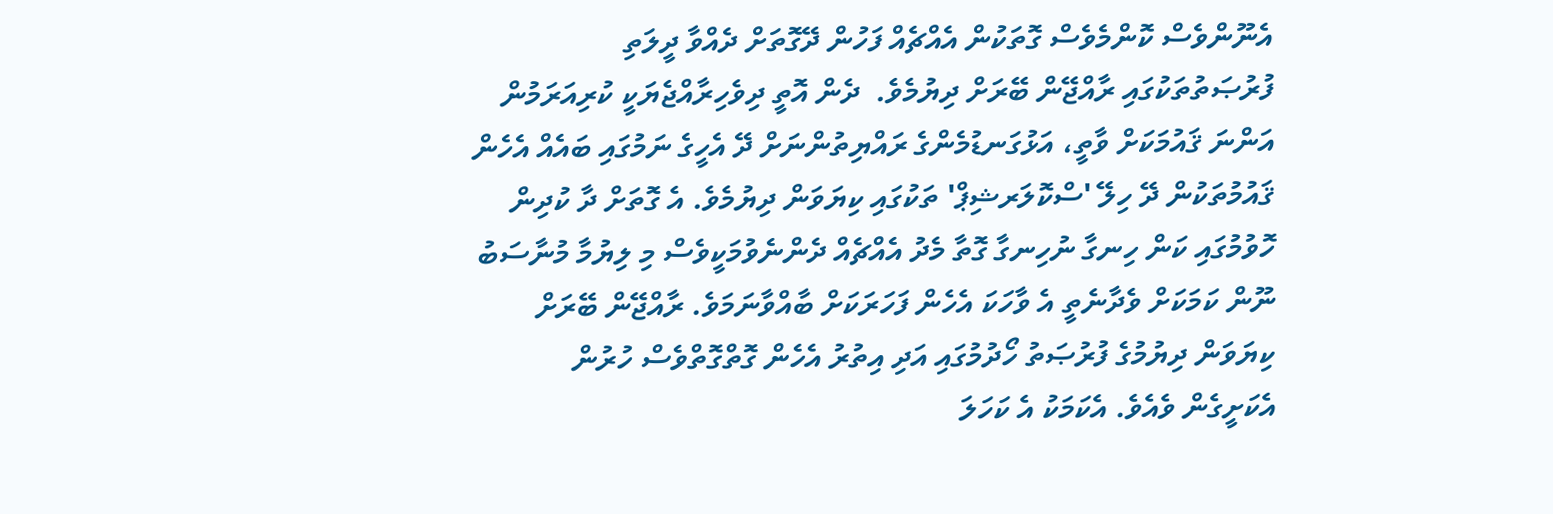އެނޫންވެސް ކޮންމެވެސް ގޮތަކުން އެއްޗެއް ފަހުން ދޭގޮތަށް ދެއްވާ ދީލަތި ފުރުޞަތުތަކުގައި ރާއްޖޭން ބޭރަށް ދިޔުމެވެ.  ދެން އޮތީ ދިވެހިރާއްޖެޔަކީ ކުރިއަރަމުން އަންނަ ޤައުމަކަށް ވާތީ، އަޅުގަނޑުމެންގެ ރައްޔިތުންނަށް ދޭ އެހީގެ ނަމުގައި ބައެއް އެހެން ޤައުމުތަކުން ދޭ ހިލޭ 'ސްކޮލަރޝިޕް' ތަކުގައި ކިޔަވަން ދިޔުމެވެ. އެ ގޮތަށް ދާ ކުދިން ހޮވުމުގައި ކަން ހިނގާ ނުހިނގާ ގޮތާ މެދު އެއްޗެއް ދެންނެވުމަކީވެސް މި ލިޔުމާ މުނާސަބު ނޫން ކަމަކަށް ވެދާނެތީ އެ ވާހަކަ އެހެން ފަހަރަކަށް ބާއްވާނަމަވެ. ރާއްޖޭން ބޭރަށް ކިޔަވަން ދިޔުމުގެ ފުރުޞަތު ހޯދުމުގައި އަދި އިތުރު އެހެން ގޮތްގޮތްވެސް ހުރުން އެކަށީގެން ވެއެވެ. އެކަމަކު އެ ކަހަލަ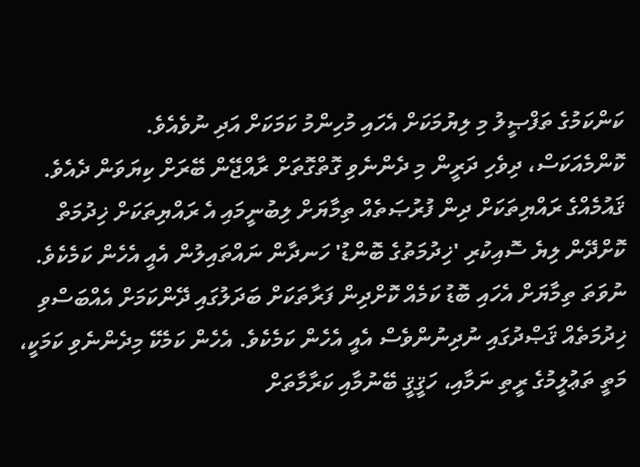ކަންކަމުގެ ތަފްޞީލު މި ލިޔުމަކަށް އެހައި މުހިންމު ކަމަކަށް އަދި ނުވެއެވެ.
ކޮންމެއަކަސް، ދިވެހި ދަރީން މި ދެންނެވި ގޮތްގޮތަށް ރާއްޖޭން ބޭރަށް ކިޔަވަން ދެއެވެ. ޤައުމެއްގެ ރައްޔިތަކަށް ދިން ފުރުޞަތެއް ތިމާޔަށް ލިބުނީމައި އެ ރައްޔިތަކަށް ޚިދުމަތް ކޮށްދޭން ލިޔެ ސޮއިކުރި 'ޚިދުމަތުގެ ބޮންޑު' ހަނދާން ނައްތައިލުން އެއީ އެހެން ކަމެކެވެ. ނުވަތަ ތިމާޔަށް އެހައި ބޮޑު ކަމެއް ކޮށްދިން ފަރާތަކަށް ބަދަލުގައި ދޭންކަމަށް އެއްބަސްވި ޚިދުމަތެއް ޤަޞްދުގައި ނުދިނުންވެސް އެއީ އެހެން ކަމެކެވެ. އެހެން ކަމެކޭ މިދެންނެވި ކަމަކީ، މަތީ ތަޢުލީމުގެ ރީތި ނަމާއި، ހަޤީޤީ ބޭނުމާއި ކަރާމާތަށް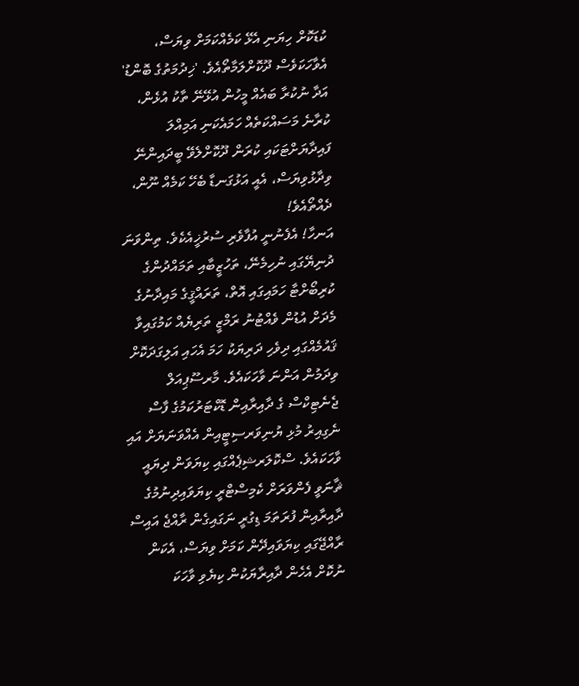ކުޑަކޮށް ހިޔަނި އެޅޭ ކަމެއްކަމަށް ވިޔަސް، އެވާހަކަވެސް ދޫކޮށްލަމާތޯއެވެ. 'ޚިދުމަތުގެ ބޮންޑު' އަދާ ނުކުރާ ބައެއް މީހުން އުޅޭނޭ ތާކު އުޅެން، ކުރާނެ މަސައްކަތެއް ހަމައެކަނި އަމިއްލަ ފައިދާޔަށްޓަކައި ކުރަން ދޫކޮށްލެވޭ ބީދައިންނޭ ވިދާޅުވިޔަސް، އެއީ އަޅުގަނޑާ ބެހޭ ކަމެއް ނޫން، ދެއްތޯއެވެ!
އަނހާ! އެފެނުނީ އުފާވެރި ސުރުޚީއެކެވެ. ތިންވަނަ ދުނިޔޭގައި ނުހިމެނޭ، ތަހުޒީބާއި ތަމައްދުންގެ ކުރިބޯށްޓާ ހަމައިގައި އޮތް، ތަރައްޤީގެ މައިދާނުގެ މެދަށް އުޑުން ވެއްޓުނު ރަމްޒީ ތަރިޔެއް ކަމުގައިވާ ޤައުމެއްގައި ދިވެހި ދަރިޔަކު ހަމަ އެހައި އަލިގަދަކޮށް ވިދަމުން އަންނަ ވާހަކައެވެ. މާރސޫޕިއަލް ޖެނެޓިކްސް ގެ ދާއިރާއިން ޑޮކްޓަރުކަމުގެ ފާސް ނެގިއިރު މުޅި ޔުނިވަރސިޓީއިން އެއްވަނަޔަށް އައި ވާހަކައެވެ. ސްކޮލަރޝިޕެއްގައި ކިޔަވަން ދިޔައީ ޘާނަވީ ފެންވަރަށް ކެމިސްޓްރީ ކިޔަވައިދިނުމުގެ ދާއިރާއިން ފުރަތަމަ ޑިގުރީ ނަގައިގެން ރާއްޖެ އައިސް ރާއްޖޭގައި ކިޔަވައިދޭން ކަމަށް ވިޔަސް، އެކަން ނުކޮށް އެހެން ދާއިރާޔަކުން ކިޔެވި ވާހަކަ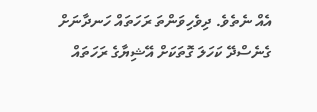އެއް ނެތެވެ. ދިވެހިވަންތަ ރަހަތައް ހަނދާނަށް ގެނެސްދޭ ކަހަލަ ގޮތަކަށް އޭޝިޔާގެ ރަހަތައް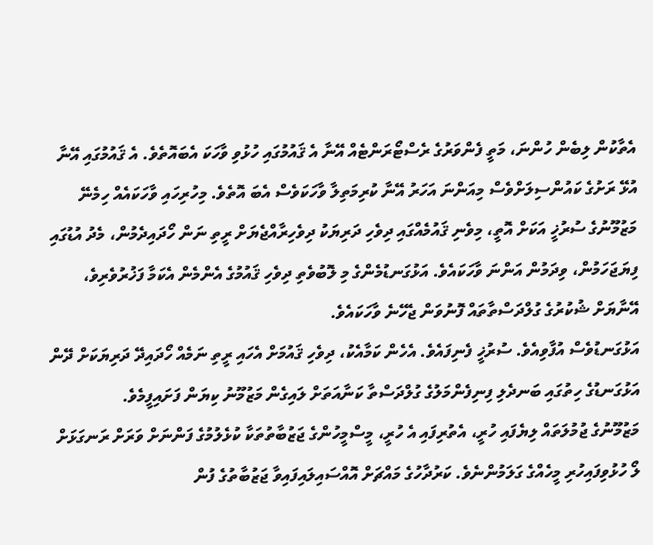އެތާކުން ލިބެން ހުންނަ، މަތީ ފެންވަރުގެ ރެސްޓޯރަންޓެއް އޭނާ އެ ޤައުމުގައި ހުޅުވި ވާހަކަ އެބައޮތެވެ. އެ ޤައުމުގައި އޭނާ އުޅޭ ރަށުގެ ކައުންސިލަށްވެސް މިއަންނަ އަހަރު އޭނާ ކުރިމަތިލާ ވާހަކަވެސް އެބަ އޮތެވެ. މިހުރިހައި ވާހަކައެއް ހިމެނޭ މަޒުމޫނުގެ ސުރުޚީ އަކަށް އޮތީ، މިވެނި ޤައުމެއްގައި ދިވެހި ދަރިޔަކު ދިވެހިރާއްޖެޔަށް ރީތި ނަން ހޯދައިދެމުން، މެދު އުޑުގައި ފިޔަޖަހަމުން، ވިދަމުން އަންނަ ވާހަކައެވެ. އަޅުގަނޑުމެންގެ މި ލޮބުވެތި ދިވެހި ޤައުމުގެ އެންމެން އެކަމާ ފަޚުރުވެރިވެ، އޭނާޔަށް ޝުކުރުގެ ގުލްދަސްތާތައް ފޮނުވަން ޖެހޭނެ ވާހަކައެވެ.
އަޅުގަނޑުވެސް އުފާވިއެވެ. ސުރުޚީ ފެނިފައެވެ. އެހެން ކަމާއެކު، ދިވެހި ޤައުމަށް އެހައި ރީތި ނަމެއް ހޯދައިދޭ ދަރިޔަކަށް ދޭން އަޅުގަނޑުގެ ހިތުގައި ބަނދެލި ފިނިފެންމަލުގެ ގުލްދަސްތާ ކަނާއަތަށް ލައިގެން މަޒުމޫނު ކިޔަން ފަށައިފީމެވެ.
މަޒުމޫނުގެ ޖުމުލަތައް ލިޔެފައި ހުރީ، އެތުރިފައި އެ ހުރީ، މީސްމީހުންގެ ޖަޒުބާތުތަކާ ކުޅެލުމުގެ ފަންނަށް ވަރަށް ރަނގަޅަށް ލޯ ހުޅުވިފައިހުރި މީހެއްގެ ގަލަމުންނެވެ. ކަރުދާހުގެ މައްޗަށް އޮއްސައިލައިފައިވާ ޖަޒުބާތުގެ ފުން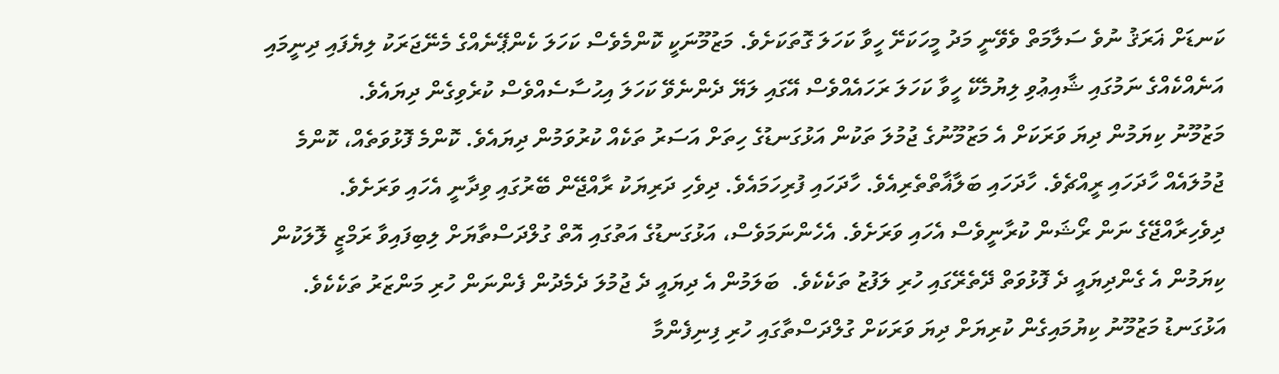ކަނޑަށް ޣަރަޤު ނުވެ ސަލާމަތް ވެވޭނީ މަދު މީހަކަށޭ ހީވާ ކަހަލަ ގޮތަކަށެވެ. މަޒުމޫނަކީ ކޮންމެވެސް ކަހަލަ ކެންޕޭނެއްގެ މެނޭޖަރަކު ލިޔެފައި ދިނީމައި އަނެއްކެއްގެ ނަމުގައި ޝާއިޢުވި ލިޔުމެކޭ ހީވާ ކަހަލަ ރަހައެއްވެސް އޭގައި ލަޔޭ ދެންނެވޭ ކަހަލަ އިޙުސާސެއްވެސް ކުރެވިގެން ދިޔައެވެ.
މަޒުމޫނު ކިޔަމުން ދިޔަ ވަރަކަށް އެ މަޒުމޫނުގެ ޖުމުލަ ތަކުން އަޅުގަނޑުގެ ހިތަށް އަސަރު ތަކެއް ކުރުވަމުން ދިޔައެވެ. ކޮންމެ ފޮޅުވަތެއް، ކޮންމެ ޖުމުލައެއް ހާދަހައި ރީއްޗެވެ. ހާދަހައި ބަލާޣާތްތެރިއެވެ. ހާދަހައި ފުރިހަމައެވެ. ދިވެހި ދަރިޔަކު ރާއްޖޭން ބޭރުގައި ވިދާނީ އެހައި ވަރަށެވެ. ދިވެހިރާއްޖޭގެ ނަން ރޯޝަން ކުރާނީވެސް އެހައި ވަރަށެވެ. އެހެންނަމަވެސް، އަޅުގަނޑުގެ އަތުގައި އޮތް ގުލްދަސްތާޔަށް ލިބިފައިވާ ރަމްޒީ ލޮލަކުން ކިޔަމުން އެ ގެންދިޔައީ ދެ ފޮޅުވަތް ދޭތެރޭގައި ހުރި ލަފުޒު ތަކެކެވެ.  ބަލަމުން އެ ދިޔައީ ދެ ޖުމުލަ ދެމެދުން ފެންނަން ހުރި މަންޒަރު ތަކެކެވެ. އަޅުގަނޑު މަޒުމޫނު ކިޔުމައިގެން ކުރިޔަށް ދިޔަ ވަރަކަށް ގުލްދަސްތާގައި ހުރި ފިނިފެންމާ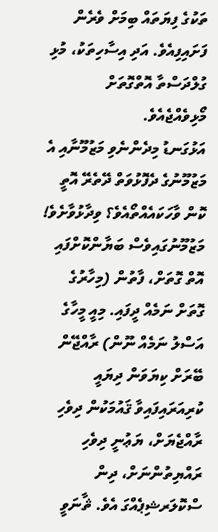ތަކުގެ ފިޔަތައް ބިމަށް ވެރެން ފަށައިފިއެވެ. އަދި އިސާހިތަކު، މުޅި ގުލްދަސްތާ އޮތްގޮތަށް މޯޅިވެއްޖެއެވެ.
އަޅުގަނޑު މިދެންނެވި މަޒުމޫނާއި އެ މަޒުމޫނުގެ ދެފޮޅުވަތް ދޭތެރޭ އޮތީ ކޮން ވާހަކައެއްތޯއެވެ؟ ވިދާޅުވާށެވެ!
މަޒުމޫނުގައިވެސް ބަޔާންކޮށްފައި އޮތް ގޮތަށް، ފާތުން (މިހާރުގެ ގޮތަށް ނަމެއް ދީފައި. މިއީ މީހާގެ އަސްލު ނަމެއް ނޫން) ރާއްޖޭން ބޭރަށް ކިޔަވަން ދިޔައީ ކުރިއަރައިފައިވާ ޤައުމަކުން ދިވެހި ރާއްޖެޔަށް، ޔަޢުނީ ދިވެހި ރައްޔިތުންނަށް، ދިން ސްކޮލަރޝިޕެއްގަ އެވެ. ޘާނަވީ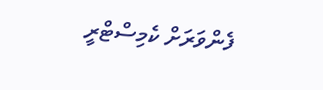ފެންވަރަށް ކެމިސްޓްރީ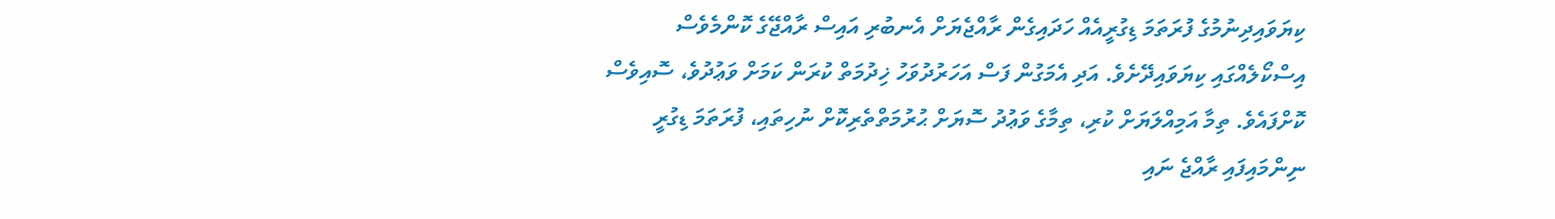ކިޔަވައިދިނުމުގެ ފުރަތަމަ ޑިގުރީއެއް ހަދައިގެން ރާއްޖެޔަށް އެނބުރި އައިސް ރާއްޖޭގެ ކޮންމެވެސް އިސްކޯލެއްގައި ކިޔަވައިދޭށެވެ. އަދި އެމަގުން ފަސް އަހަރުދުވަހު ޚިދުމަތް ކުރަން ކަމަށް ވަޢުދުވެ، ސޮއިވެސް ކޮށްފައެވެ. ތިމާ އަމިއްލަޔަށް ކުރި، ތިމާގެ ވަޢުދު ސޮޔަށް ޙުރުމަތްތެރިކޮށް ނުހިތައި، ފުރަތަމަ ޑިގުރީ ނިންމައިފައި ރާއްޖެ ނައި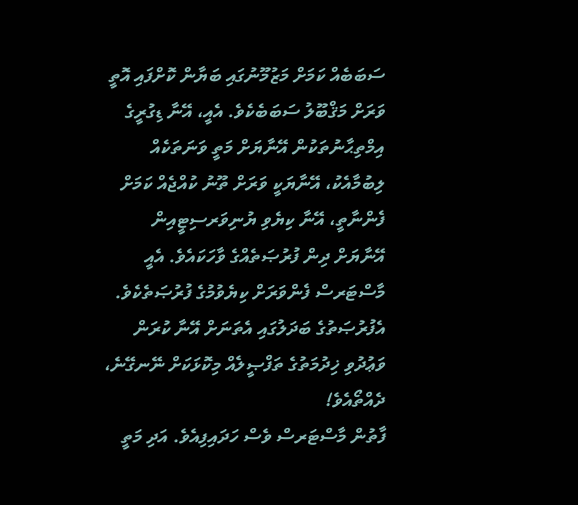ސަބަބެއް ކަމަށް މަޒުމޫނުގައި ބަޔާން ކޮށްފައި އޮތީ ވަރަށް މަޤްބޫލު ސަބަބެކެވެ. އެއީ، އޭނާ ޑިގުރީގެ އިމްތިޙާނުތަކުން އޭނާޔަށް މަތީ ވަނަތަކެއް ލިބުމާއެކު، އޭނާޔަކީ ވަރަށް ތޫނު ކުއްޖެއް ކަމަށް ފެންނާތީ، އޭނާ ކިޔެވި ޔުނިވަރސިޓީއިން އޭނާޔަށް ދިން ފުރުޞަތެއްގެ ވާހަކައެވެ. އެއީ މާސްޓަރސް ފެންވަރަށް ކިޔެވުމުގެ ފުރުޞަތެކެވެ. އެފުރުޞަތުގެ ބަދަލުގައި އެތަނަށް އޭނާ ކުރަން ވަޢުދުވި ޚިދުމަތުގެ ތަފްޞީލެއް މިކޮޅަކަށް ނޭނގޭނެ، ދެއްތޯއެވެ!
ފާތުން މާސްޓަރސް ވެސް ހަދައިފިއެވެ. އަދި މަތީ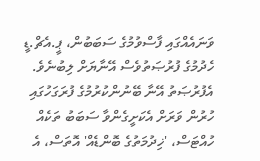ވަނައެއްގައި ފާސްވުމުގެ ސަބަބުން، ޕީ.އެޗް.ޑީ ހެދުމުގެ ފުރުޞަތުވެސް އޭނާޔަށް ލިބުނެވެ. އެފުރުޞަތު އޭނާ ބޭނުންކުރުމުގެ ފުރަގަހުގައި ހުރުން ވަރަށް އެކަށީގެންވާ ސަބަބު ތަކެއް ހުއްޓަސް، 'ޚިދުމަތުގެ ބޮންޑެއް' އޮތަސް، އެ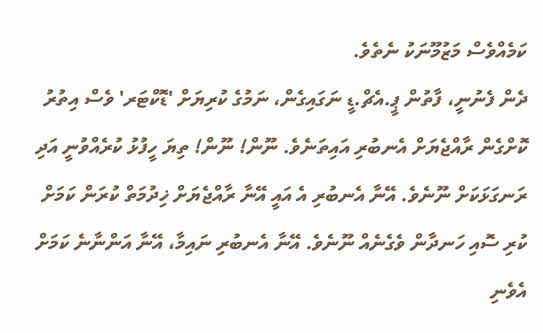ކަމެއްވެސް މަޒުމޫނަކު ނެތެވެ.
ދެން ފެނުނީ، ފާތުން ޕީ.އެޗް.ޑީ ނަގައިގެން، ނަމުގެ ކުރިޔަށް 'ޑޮކްޓަރ' ވެސް އިތުރު ކޮށްގެން ރާއްޖެޔަށް އެނބުރި އައިތަނެވެ. ނޫން! ނޫން! ތިޔަ ހީފުޅު ކުރެއްވުނީ އަދި ރަނގަޅަކަށް ނޫނެވެ. އޭނާ އެނބުރި އެ އައީ އޭނާ ރާއްޖެޔަށް ޚިދުމަތް ކުރަން ކަމަށް ކުރި ސޮއި ހަނދާން ވެގެނެއް ނޫނެވެ. އޭނާ އެނބުރި ނައިމާ، އޭނާ އަންނާނެ ކަމަށް އެވެނި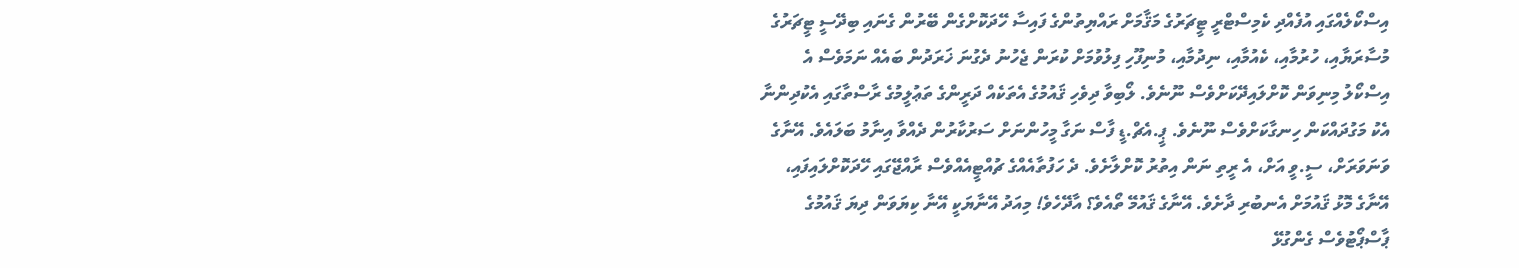އިސްކޯލެއްގައި އުފެއްދި ކެމިސްޓްރީ ޓީޗަރުގެ މަޤާމަށް ރައްޔިތުންގެ ފައިސާ ހޭދަކޮށްގެން ބޭރުން ގެނައި ބިދޭސީ ޓީޗަރުގެ މުސާރަޔާއި، ހުރުމާއި، ކެއުމާއި، ނިދުމާއި، މުނިފޫހި ފިލުވުމަށް ކުރަން ޖެހުނު ދެގުނަ ޚަރަދުން ބައެއް ނަމަވެސް އެ އިސްކޯލު މިނިވަން ކޮށްލައިދޭކަށްވެސް ނޫނެވެ. ލޯބިވާ ދިވެހި ޤައުމުގެ އެތަކެއް ދަރީންގެ ތަޢުލީމުގެ ރާސްތާގައި އެކުދިންނާ އެކު މަގުދައްކަން ހިނގާކަށްވެސް ނޫނެވެ. ޕީ.އެޗް.ޑީ ފާސް ނަގާ މީހުންނަށް ސަރުކާރުން ދެއްވާ އިނާމު ބަލައެވެ. އޭނާގެ ވަނަވަރަށް، ސީ.ވީ އަށް، އެ ރީތި ނަން އިތުރު ކޮށްލާށެވެ. ދެ ހަފުތާއެއްގެ ޗުއްޓީއެއްވެސް ރާއްޖޭގައި ހޭދަކޮށްލައިފައި، އޭނާގެ މޮޅު ޤައުމަށް އެނބުރި ދާށެވެ. އޭނާގެ ޤައުމޭ ތޯއެވެ؟ އާދޭހެވެ! މިއަދު އޭނާޔަކީ އޭނާ ކިޔަވަން ދިޔަ ޤައުމުގެ ޕާސްޕޯޓުވެސް ގެންގުޅޭ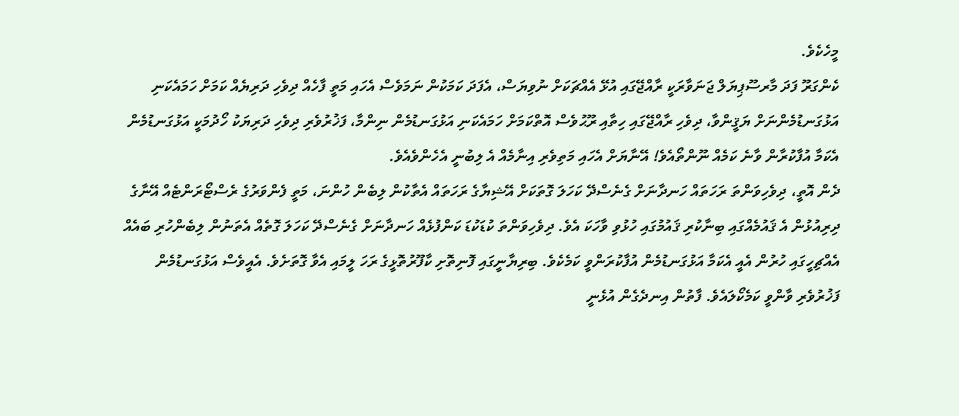މީހެކެވެ.
ކެންގަރޫ ފަދަ މާރސޫޕިޔަލް ޖަނަވާރަކީ ރާއްޖޭގައި އުޅޭ އެއްޗަކަށް ނުވިޔަސް، އެފަދަ ކަމަކުން ނަމަވެސް އެހައި މަތީ ފާހެއް ދިވެހި ދަރިޔެއް ކަމަށް ހަމައެކަނި އަޅުގަނޑުމެންނަށް ޔަޤީންވާ، ދިވެހި ރާއްޖޭގައި ހިތާއި ރޫޙުވެސް އޮތްކަމަށް ހަމައެކަނި އަޅުގަނޑުމެން ނިންމާ، ފަޚުރުވެރި ދިވެހި ދަރިޔަކު ހޯދުމަކީ އަޅުގަނޑުމެން އެކަމާ އުފާކުރާން ވާނެ ކަމެއް ނޫންތޯއެވެ! އޭނާޔަށް އެހައި މަތިވެރި އިނާމެއް އެ ލިބުނީ އެހެންވެއެވެ.
ދެން އޮތީ، ދިވެހިވަންތަ ރަހަތައް ހަނދާނަށް ގެނެސްދޭ ކަހަލަ ގޮތަކަށް އޭޝިޔާގެ ރަހަތައް އެތާކުން ލިބެން ހުންނަ، މަތީ ފެންވަރުގެ ރެސްޓޯރަންޓެއް އޭނާގެ ދިރިއުޅުން އެ ޤައުމެއްގައި ބިނާކުރި ޤައުމުގައި ހުޅުވި ވާހަކަ އެވެ. ދިވެހިވަންތަ ކުޑަކުޑަ ކަންފުޅެއް ހަނދާނަށް ގެނެސްދޭ ކަހަލަ ގޮތެއް އެތަނުން ލިބެންހުރި ބައެއް އެއްޗިހީގައި ހުރުން އެއީ އެކަމާ އަޅުގަނޑުމެން އުފާކުރަންވީ ކަމެކެވެ. ބިރިޔާނީގައި ފޮނިތޮށި ކާފޫރުތޮޅީގެ ރަހަ ލީމައި އެވާ ގޮތަށެވެ. އެއީވެސް އަޅުގަނޑުމެން ފަޚުރުވެރި ވާންވީ ކަމެކޯލައެވެ. ފާތުން އިނދެގެން އުޅެނީ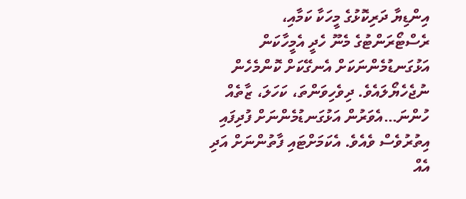އިންޑިޔާ ދަރިކޮޅުގެ މީހަކާ ކަމާއި،  ރެސްޓޯރަންޓުގެ މެނޫ ހެދީ އެމީހާކަން އަޅުގަނޑުމެންނަކަށް އެނގޭކަށް ކޮންމެހެން ނުޖެހެޔޯލައެވެ. ދިވެހިވަންތަ، ކަހަލަ، ޒާތެއް ހުންނަ…އެވަރުން އަޅުގަނޑުމެންނަށް ފުދިފައި އިތުރުވެސް ވެއެވެ. އެކަމަށްޓައި ފާތުންނަށް އަދި އެއް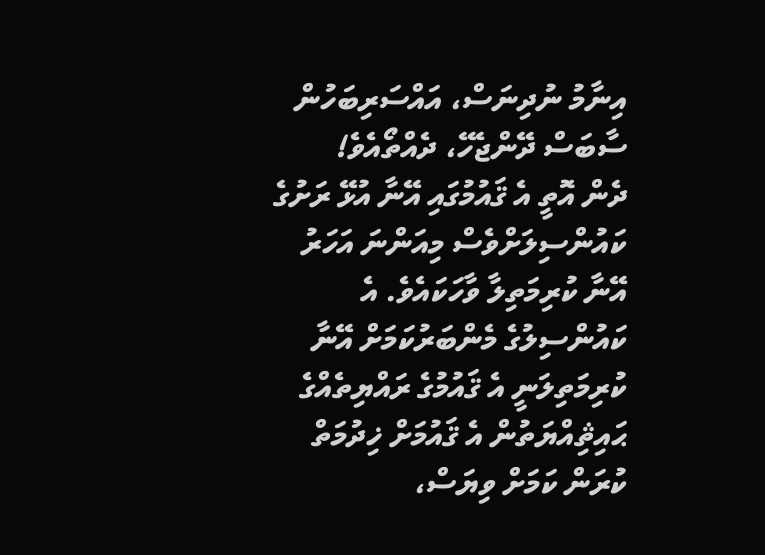އިނާމު ނުދިނަސް، އައްސަރިބަހުން ސާބަސް ދޭންޖެހޭ، ދެއްތޯއެވެ!
ދެން އޮތީ އެ ޤައުމުގައި އޭނާ އުޅޭ ރަށުގެ ކައުންސިލަށްވެސް މިއަންނަ އަހަރު އޭނާ ކުރިމަތިލާ ވާހަކައެވެ. އެ ކައުންސިލުގެ މެންބަރުކަމަށް އޭނާ ކުރިމަތިލަނީ އެ ޤައުމުގެ ރައްޔިތެއްގެ ޙައިޘިއްޔަތުން އެ ޤައުމަށް ޚިދުމަތް ކުރަން ކަމަށް ވިޔަސް،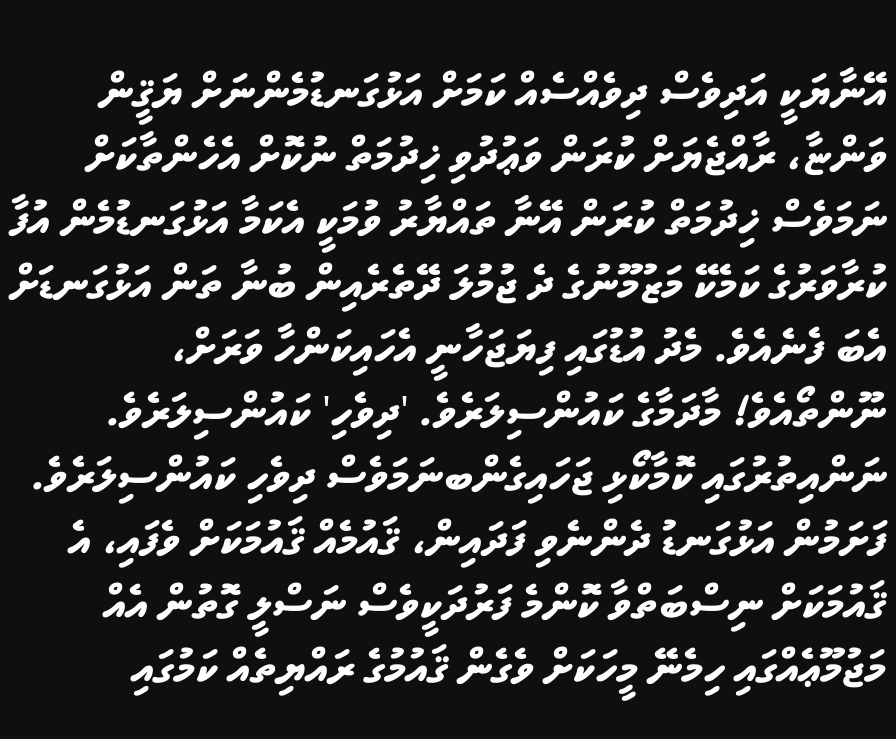އޭނާޔަކީ އަދިވެސް ދިވެއްސެއް ކަމަށް އަޅުގަނޑުމެންނަށް ޔަޤީން ވަންޏާ، ރާއްޖެޔަށް ކުރަން ވަޢުދުވި ޚިދުމަތް ނުކޮށް އެހެންތާކަށް ނަމަވެސް ޚިދުމަތް ކުރަން އޭނާ ތައްޔާރު ވުމަކީ އެކަމާ އަޅުގަނޑުމެން އުފާ ކުރާވަރުގެ ކަމެކޭ މަޒުމޫނުގެ ދެ ޖުމުލަ ދޭތެރެއިން ބުނާ ތަން އަޅުގަނޑަށް އެބަ ފެނެއެވެ. މެދު އުޑުގައި ފިޔަޖަހާނީ އެހައިކަންހާ ވަރަށް، ނޫންތޯއެވެ! މާދަމާގެ ކައުންސިލަރެވެ. 'ދިވެހި' ކައުންސިލަރެވެ. ނަންއިތުރުގައި ކޮމާކޯޅި ޖަހައިގެންބނަމަވެސް ދިވެހި ކައުންސިލަރެވެ.
ފަށަމުން އަޅުގަނޑު ދެންނެވި ފަދައިން، ޤައުމެއް ޤައުމަކަށް ވެފައި، އެ ޤައުމަކަށް ނިސްބަތްވާ ކޮންމެ ފަރުދަކީވެސް ނަސްލީ ގޮތުން އެއް މަޖުމޫޢެއްގައި ހިމެނޭ މީހަކަށް ވެގެން ޤައުމުގެ ރައްޔިތެއް ކަމުގައި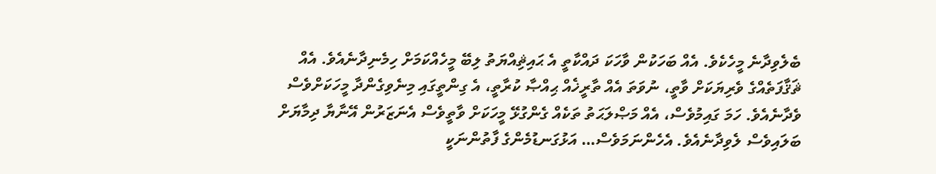ބެލެވިދާނެ މީހެކެވެ. އެއް ބަހަކުން ވާހަކަ ދައްކާތީ އެ ޙައިޘިއްޔަތު ލިބޭ މީހެއްކަމަށް ހިމެނިދާނެއެވެ. އެއް ޘަޤާފަތެއްގެ ވެރިޔަކަށް ވާތީ، ނުވަތަ އެއް ތާރީޚެއް ޙިއްޞާ ކުރާތީ، އެ ގިންތީގައި މިނެވިގެންދާ މީހަކަށްވެސް ވެދާނެއެވެ. ހަމަ ގައިމުވެސް، އެއް މަޞްލަޙަތު ތަކެއް ގެންގުޅޭ މީހަކަށް ވާތީވެސް އެނަޒަރުން އޭނާޔާ ދިމާޔަށް ބަލައިވެސް ލެވިދާނެއެވެ. އެހެންނަމަވެސް… އަޅުގަނޑުމެންގެ ފާތުންނަކީ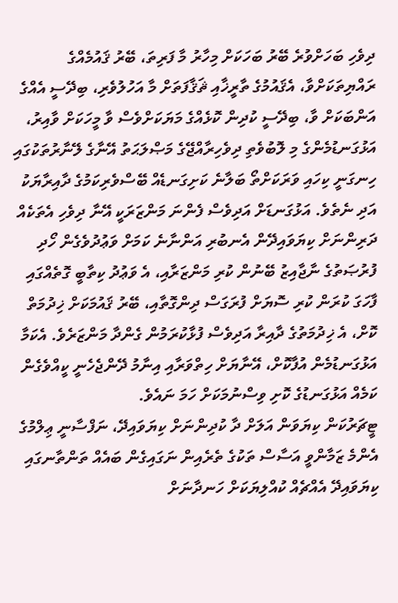ދިވެހި ބަހަށްވުރެ ބޭރު ބަހަކަށް މިހާރު މާ ފަރިތަ، ބޭރު ޤައުމެއްގެ ރައްޔިތަކަށްވާ، އެޤައުމުގެ ތާރީޚާއި ޘަޤާފަތަށް މާ އަހުލުވެރި، ބިދޭސީ އެއްގެ އަންބަކަށް ވާ، ބިދޭސީ ކުދިން ކޮޅެއްގެ މަޔަކަށްވެސް ވާ މީހަކަށް ވާއިރު، އަޅުގަނޑުމެންގެ މި ލޮބުވެތި ދިވެހިރާއްޖޭގެ މަޞްލަޙަތު އޭނާގެ ލޭނާރުތަކުގައި ހިނގަނީ ކިހައި ވަރަކަށްތޯ ބަލާނެ ކަށިގަނޑެއް ބޭސްވެރިކަމުގެ ދާއިރާޔަކު އަދި ނެތެވެ. އަޅުގަނޑަށް އަދިވެސް ފެންނަ މަންޒަރަކީ އޭނާ ދިވެހި އެތަކެއް ދަރިންނަށް ކިޔަވައިދޭން އެނބުރި އަންނާނެ ކަމަށް ވަޢުދުވެގެން ހޯދި ފުރުޞަތުގެ ނާޖާއިޒު ބޭނުން ކުރި މަންޒަރާއި، އެ ވަޢުދު ކިތާބީ ގޮތެއްގައި ފާހަގަ ކުރަން ކުރި ސޮޔަށް ފުރަގަސް ދިންގޮތާއި، ބޭރު ޤައުމަކަށް ޚިދުމަތް ކޮށް، އެ ޚިދުމަތުގެ ދާއިރާ އަދިވެސް ފުޅާކުރަމުން ގެންދާ މަންޒަރެވެ. އެކަމާ އަޅުގަނޑުމެން އުފާކޮށް، އޭނާޔަށް ހިތްވަރާއި އިނާމު ދޭންޖެހެނީ ކީއްވެގެން ކަމެއް އަޅުގަނޑުގެ ކޮށި ވިސްނުމަކަށް ހަމަ ނައެވެ.
ޓީޗަރުކަން ކިޔަވަން އަލަށް ދާ ކުދިންނަށް ކިޔަވައިދޭ، ނަފްސާނީ ޢިލްމުގެ އެންމެ ޒަމާންވީ އަސާސް ތަކުގެ ތެރެއިން ނަގައިގެން ބައެއް ތަންތާނގައި ކިޔަވައިދޭ އެއްޗެއް ކުއްލިޔަކަށް ހަނދާނަށް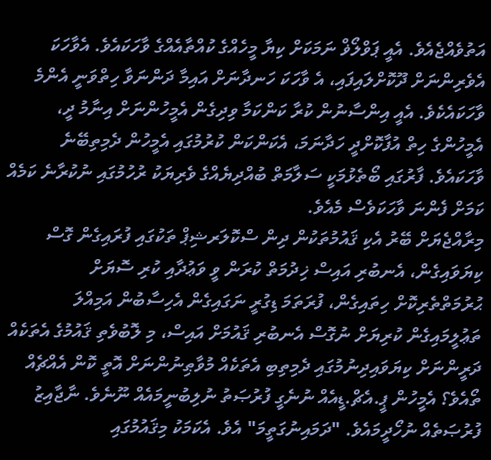އަތުވެއްޖެއެވެ. އެއީ ޕަވްލޯޥް ނަމަކަށް ކިޔާ މީހެއްގެ ކުއްތާއެއްގެ ވާހަކައެވެ. އެވާހަކަ އެވެރިންނަށް ދޫކޮށްލައިފައި، އެ ވާހަކަ ހަނދާނަށް އައިމާ ދަންނަވާ ހިތްވަނީ އެންމެ ވާހަކައެކެވެ. އެއީ އިންސާނުން ކުރާ ކަންކަމާ ވިދިގެން އެމީހުންނަށް އިނާމު ދީ، އެމީހުންގެ ހިތް އުފާކޮށްދީ ހަދާނަމަ، އެކަންކަން ކުރުމުގައި އެމީހުން ދެމިތިބޭނެ ވާހަކައެވެ. ފާރުގައި ބޯތެޅުމަކީ ސަލާމަތް ބުއްދިޔެއްގެ ވެރިޔަކު ރުހުމުގައި ނުކުރާނެ ކަމެއް ކަމަށް ފެންނަ ވާހަކަވެސް މެއެވެ.
މިރާއްޖެޔަށް ބޭރު އެކި ޤައުމުތަކުން ދިން ސްކޮލަރޝިޕް ތަކުގައި ފުރައިގެން ގޮސް ކިޔަވައިގެން، އެނބުރި އައިސް ޚިދުމަތް ކުރަން ވީ ވަޢުދާއި ކުރި ސޮޔަށް ޙުރުމަތްތެރިކޮށް ހިތައިގެން، ފުރަތަމަ ޑިގުރީ ނަގައިގެން އެހިސާބުން އަމިއްލަ ތަޢުލީމައިގެން ކުރިޔަށް ނުގޮސް އެނބުރި ޤައުމަށް އައިސް، މި ލޮބުވެތި ޤައުމުގެ އެތަކެއް ދަރީންނަށް ކިޔަވައިދިނުމުގައި ދެމިތިބި އެތަކެއް މުވާޠިނުންނަށް އޮތީ ކޮން އެއްޗެއް ތޯއެވެ؟ އެމީހުން ޕީ.އެޗް.ޑީއެއް ނުނެގީ ފުރުޞަތު ނުލިބުނީމައެއް ނޫނެވެ. ނާޖާއިޒު ފުރުޞަތެއް ނުހޯދީމައެވެ. "ދަމައިނުގަތީމަ" އެވެ. އެކަމަކު މިޤައުމުގައި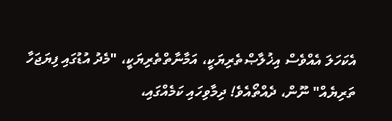އެކަހަލަ އެއްވެސް އިޚުލާޞްތެރިޔަކީ، އަމާނާތްތެރިޔަކީ، "މެދު އުޑުގައި ފިޔަޖަހާ ތަރިޔެއް" ނޫން، ދެއްތޯއެވެ! ދިމާވިހައި ކަމެއްގައި،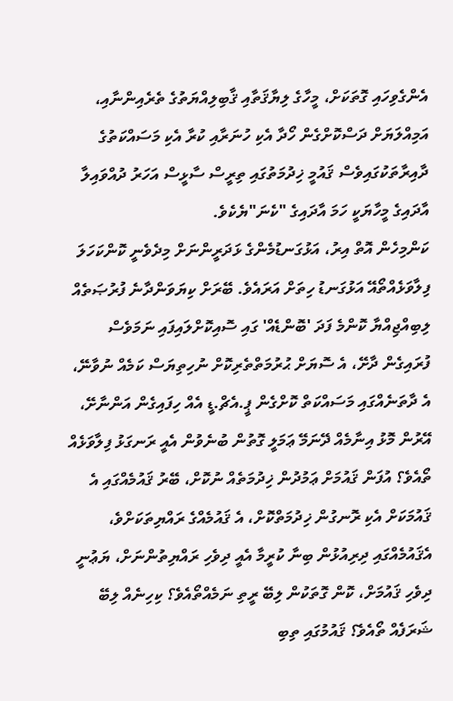އެންގެވިހައި ގޮތަކަށް، މީހާގެ ލިޔާޤަތާއި ޤާބިލިއްޔަތުގެ ތެރެއިންނާއި، އަމިއްލަޔަށް ދަސްކޮށްގެން ހޯދާ އެކި ހުނަރާއި ކުރާ އެކި މަސައްކަތުގެ ދާއިރާތަކުގައިވެސް ޤައުމީ ޚިދުމަތުގައި ތިރީސް ސާޅީސް އަހަރު ދުއްވައިލާ އާދައިގެ މީހާޔަކީ ހަމަ އާދައިގެ "ކެނަ"ޔެކެވެ.
ކަންމިހެން އޮތް އިރު، އަޅުގަނޑުމެންގެ ޅަދަރީންނަށް މިދެވެނީ ކޮންކަހަލަ ފިލާވަޅެއްތޯއޭ އަޅުގަނޑު ހިތަށް އަރައެވެ. ބޭރަށް ކިޔަވަންދާނެ ފުރުޞަތެއް ލިބިއްޖިއްޔާ ކޮންމެ ފަދަ 'ބޮންޑެއް' ގައި ސޮއިކޮށްލައިފައި ނަމަވެސް ފުރައިގެން ދާށޭ، އެ ސޮޔަށް ޙުރުމަތްތެރިކޮށް ނުހިތިޔަސް ކަމެއް ނުވާނޭ، އެ ދާތަނެއްގައި މަސައްކަތް ކޮށްގެން ޕީ.އެޗް.ޑީ އެއް ހިފައިގެން އަންނާށޭ، އޭރުން މޮޅު އިނާމެއް ދޭނަމޭ ޢަމަލީ ގޮތުން ބުނެވުން އެއީ ރަނގަޅު ފިލާވަޅެއް ތޯއެވެ؟ އުފަން ޤައުމަށް ޢަމުދުން ޚިދުމަތެއް ނުކޮށް، ބޭރު ޤައުމެއްގައި އެ ޤައުމަކަށް އެކި ރޮނގުން ޚިދުމަތްކޮށް، އެ ޤައުމެއްގެ ރައްޔިތަކަށްވެ، އެޤައުމެއްގައި ދިރިއުޅުން ބިނާ ކުރީމާ އެއީ ދިވެހި ރައްޔިތުންނަށް، ޔަޢުނީ ދިވެހި ޤައުމަށް، ކޮން ގޮތަކުން ލިބޭ ރީތި ނަމެއްތޯއެވެ؟ ކިހިނެއް ލިބޭ ޝަރަފެއް ތޯއެވެ؟ ޤައުމުގައި ތިބި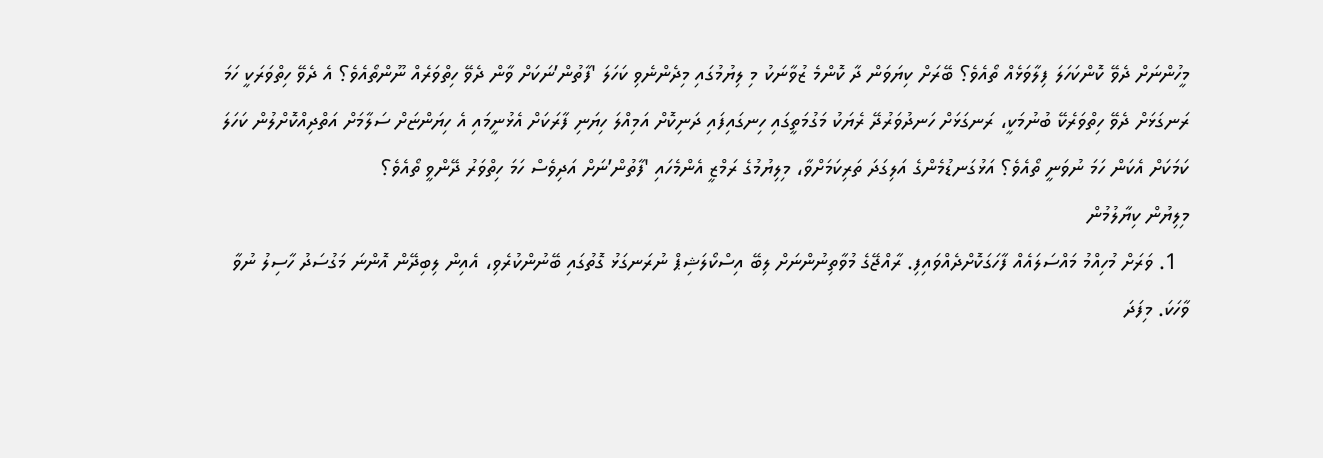މީހުންނަށް ދެވޭ ކޮންކަހަލަ ފިލާވަޅެއް ތޯއެވެ؟ ބޭރަށް ކިޔަވަން ދާ ކޮންމެ ޒުވާނަކު މި ލިޔުމުގައި މިދެންނެވި ކަހަލަ 'ފާތުން’ނަކަށް ވާން ދެވޭ ހިތްވަރެއް ނޫންތޯއެވެ؟ އެ ދެވޭ ހިތްވަރަކީ ހަމަ ރަނގަޅަށް ދެވޭ ހިތްވަރެކޭ ބުނުމަކީ، ރަނގަޅަށް ހަނދުވަރުދޭ ރެޔަކު މަގުމަތީގައި ހިނގައިފައި ދަނިކޮށް އަމިއްލަ ހިޔަނި ފާރަކަށް އެޅުނީމައި އެ ހިޔަންޏަށް ސަލާމަށް އަތްދިއްކޮށްލުން ކަހަލަ ކަމަކަށް އެކަން ހަމަ ނުވަނީ ތޯއެވެ؟ އަޅުގަނޑުމެންގެ އަލިގަދަ ތަރިކަމަށްވާ، މިލިޔުމުގެ ރަމްޒީ އެންމެހައި 'ފާތުން’ނަށް އަދިވެސް ހަމަ ހިތްވަރު ދޭންވީ ތޯއެވެ؟
މިލިޔުން ކިޔާލުމުން
  1. ވަރަށް މުހިއްމު މައްސަލައެއް ފާހަގަކޮށްދެއްވައިފި. ރާއްޖޭގެ މުވާތިނުންނަށް ލިބޭ އިސްކޯލަޝިޕް ނުރަނގަޅު ގޮތުގައި ބޭނުންކުރެވި، އެއިން ލިބިދޭން އޮންނަ މަގުސަދު ހާސިލު ނުވާ ވާހަކަ. މިފަދަ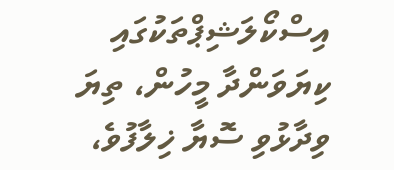އިސްކޯލަޝިޕްތަކުގައި ކިޔަވަންދާ މީހުން، ތިޔަ ވިދާޅުވި ސޮޔާ ޚިލާފުވެ،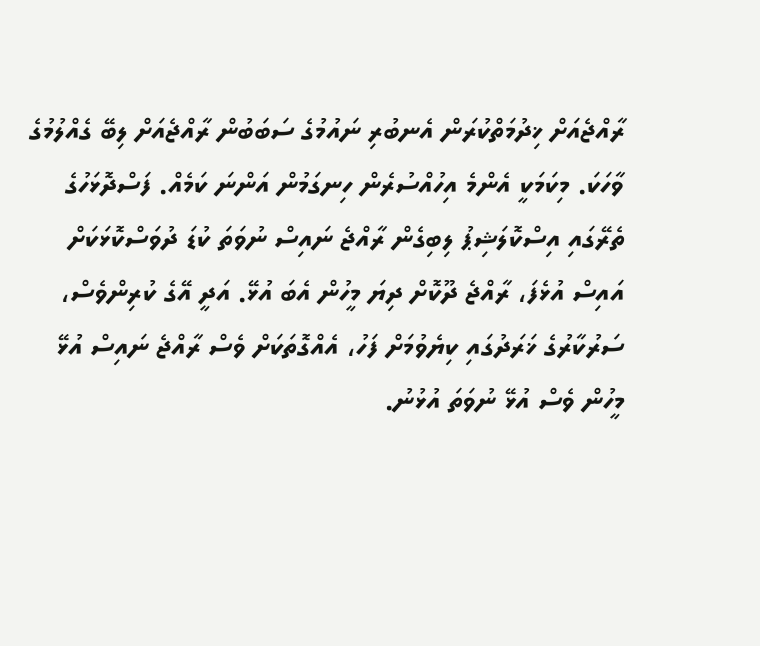ރާއްޖެއަށް ޚިދުމަތްކުރަން އެނބުރި ނައުމުގެ ސަބަބުން ރާއްޖެއަށް ލިބޭ ގެއްލުމުގެ ވާހަކަ. މިކަމަކީ އެންމެ އިހުއްސުރެން ހިނގަމުން އަންނަ ކަމެއް. ފަސްދޮޅަހުގެ ތެރޭގައި އިސްކޮލަޝިޕު ލިބިގެން ރާއްޖެ ނައިސް ނުވަތަ ކުޑަ ދުވަސްކޮޅަކަށް އައިސް އުޅެފަ، ރާއްޖެ ދޫކޮށް ދިޔަ މީހުން އެބަ އުޅޭ. އަދީ އޭގެ ކުރިންވެސް، ސަރުކާރުގެ ޚަރަދުގައި ކިޔެވުމަށް ފަހު، އެއްގޮތަކަށް ވެސް ރާއްޖެ ނައިސް އުޅޭ މީހުން ވެސް އުޅޭ ނުވަތަ އުޅުނު.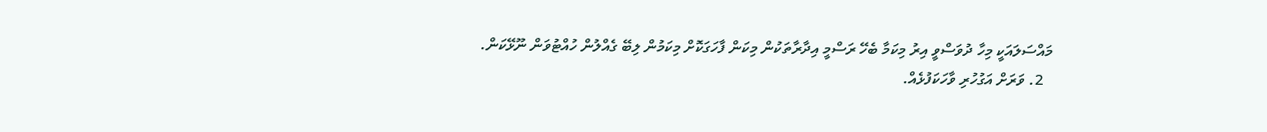މައްސަލައަކީ މިހާ ދުވަސްވީ އިރު މިކަމާ ބެހޭ ރަސްމީ އިދާރާތަކުން މިކަން ފާހަގަކޮށް މިކަމުން ލިބޭ ގެއްލުން ހުއްޓުވަން ނޫޅޭކަން.
  2. ވަރަށް އަގުހުރި ވާހަކަފުޅެއް.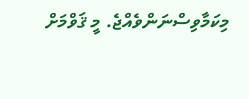މިކަމާވިސްނަންވެއްޖެ. މީ ޤަވްމަށް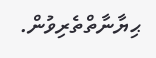ޙިޔާނާތްތެރިވުން.